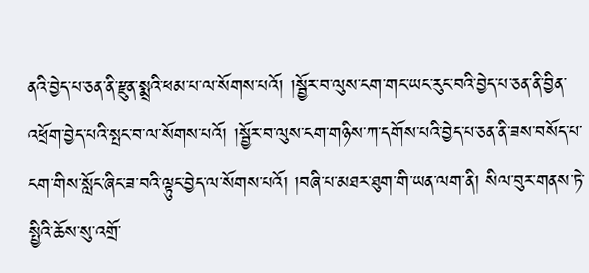ནའི་བྱེད་པ་ཅན་ནི་རྫུན་སྨྲའི་ཕམ་པ་ལ་སོགས་པའོ། །སྦྱོར་བ་ལུས་ངག་གང་ཡང་རུང་བའི་བྱེད་པ་ཅན་ནི་བྱིན་འཕྲོག་བྱེད་པའི་སྤང་བ་ལ་སོགས་པའོ། །སྦྱོར་བ་ལུས་ངག་གཉིས་ཀ་དགོས་པའི་བྱེད་པ་ཅན་ནི་ཟས་བསོད་པ་ངག་གིས་སློང་ཞིང་ཟ་བའི་ལྟུང་བྱེད་ལ་སོགས་པའོ། །བཞི་པ་མཐར་ཐུག་གི་ཡན་ལག་ནི། སིལ་བུར་གནས་ཏེ་སྤྱིའི་ཆོས་སུ་འགྲོ་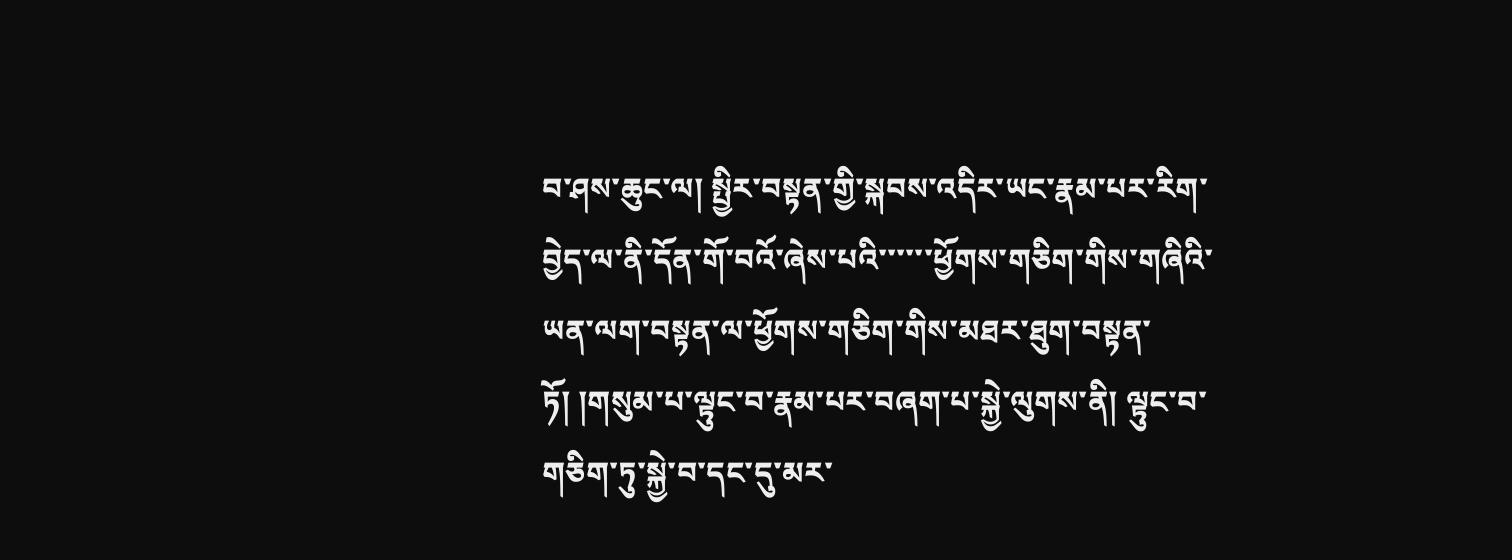བ་ཤས་ཆུང་ལ། སྤྱིར་བསྟན་གྱི་སྐབས་འདིར་ཡང་རྣམ་པར་རིག་བྱེད་ལ་ནི་དོན་གོ་བའོ་ཞེས་པའི་་་་་་ཕྱོགས་གཅིག་གིས་གཞིའི་ཡན་ལག་བསྟན་ལ་ཕྱོགས་གཅིག་གིས་མཐར་ཐུག་བསྟན་ཏོ། །གསུམ་པ་ལྟུང་བ་རྣམ་པར་བཞག་པ་སྐྱེ་ལུགས་ནི། ལྟུང་བ་གཅིག་ཏུ་སྐྱེ་བ་དང་དུ་མར་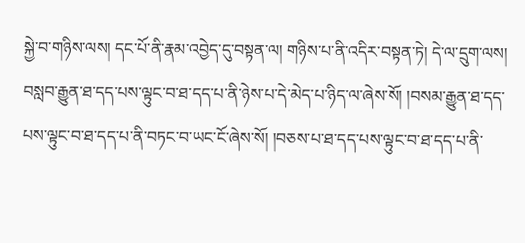སྐྱེ་བ་གཉིས་ལས། དང་པོ་ནི་རྣམ་འབྱེད་དུ་བསྟན་ལ། གཉིས་པ་ནི་འདིར་བསྟན་ཏེ། དེ་ལ་དྲུག་ལས། བསླབ་རྒྱུན་ཐ་དད་པས་ལྟུང་བ་ཐ་དད་པ་ནི་ཉེས་པ་དེ་མེད་པ་ཉིད་ལ་ཞེས་སོ། །བསམ་རྒྱུན་ཐ་དད་པས་ལྟུང་བ་ཐ་དད་པ་ནི་བཏང་བ་ཡང་ངོ་ཞེས་སོ། །བཅས་པ་ཐ་དད་པས་ལྟུང་བ་ཐ་དད་པ་ནི་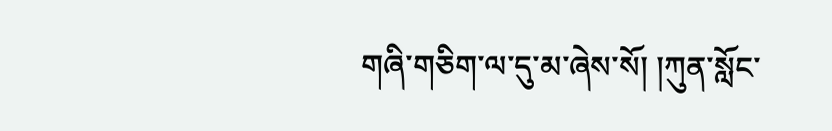གཞི་གཅིག་ལ་དུ་མ་ཞེས་སོ། །ཀུན་སློང་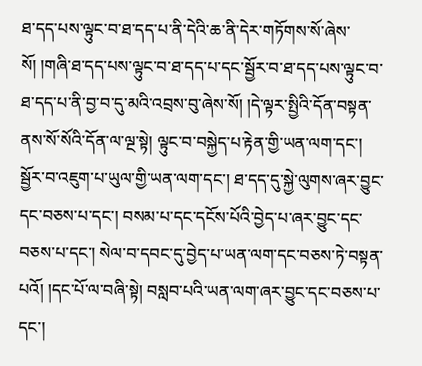ཐ་དད་པས་ལྟུང་བ་ཐ་དད་པ་ནི་དེའི་ཆ་ནི་དེར་གཏོགས་སོ་ཞེས་སོ། །གཞི་ཐ་དད་པས་ལྟུང་བ་ཐ་དད་པ་དང་སྦྱོར་བ་ཐ་དད་པས་ལྟུང་བ་ཐ་དད་པ་ནི་བྱ་བ་དུ་མའི་འབྲས་བུ་ཞེས་སོ། །དེ་ལྟར་སྤྱིའི་དོན་བསྟན་ནས་སོ་སོའི་དོན་ལ་ལྔ་སྟེ། ལྟུང་བ་བསྐྱེད་པ་རྟེན་གྱི་ཡན་ལག་དང་། སྦྱོར་བ་འཇུག་པ་ཡུལ་གྱི་ཡན་ལག་དང་། ཐ་དད་དུ་སྐྱེ་ལུགས་ཞར་བྱུང་དང་བཅས་པ་དང་། བསམ་པ་དང་དངོས་པོའི་བྱེད་པ་ཞར་བྱུང་དང་བཅས་པ་དང་། སེལ་བ་དབང་དུ་བྱེད་པ་ཡན་ལག་དང་བཅས་ཏེ་བསྟན་པའོ། །དང་པོ་ལ་བཞི་སྟེ། བསླབ་པའི་ཡན་ལག་ཞར་བྱུང་དང་བཅས་པ་དང་།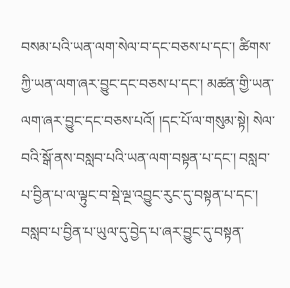བསམ་པའི་ཡན་ལག་སེལ་བ་དང་བཅས་པ་དང་། ཚིགས་ཀྱི་ཡན་ལག་ཞར་བྱུང་དང་བཅས་པ་དང་། མཚན་གྱི་ཡན་ལག་ཞར་བྱུང་དང་བཅས་པའོ། །དང་པོ་ལ་གསུམ་སྟེ། སེལ་བའི་སྒོ་ནས་བསླབ་པའི་ཡན་ལག་བསྟན་པ་དང་། བསླབ་པ་བྱིན་པ་ལ་ལྟུང་བ་སྡེ་ལྔ་འབྱུང་རུང་དུ་བསྟན་པ་དང་། བསླབ་པ་བྱིན་པ་ཡུལ་དུ་བྱེད་པ་ཞར་བྱུང་དུ་བསྟན་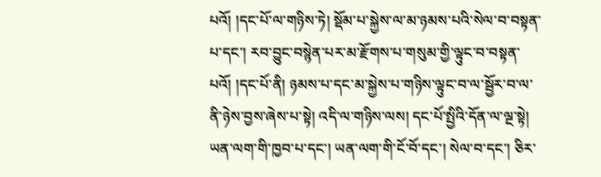པའོ། །དང་པོ་ལ་གཉིས་ཏེ། སྡོམ་པ་སྐྱེས་ལ་མ་ཉམས་པའི་སེལ་བ་བསྟན་པ་དང་། རབ་བྱུང་བསྙེན་པར་མ་རྫོགས་པ་གསུམ་གྱི་ལྟུང་བ་བསྟན་པའོ། །དང་པོ་ནི། ཉམས་པ་དང་མ་སྐྱེས་པ་གཉིས་ལྟུང་བ་ལ་སྦྱོར་བ་ལ་ནི་ཉེས་བྱས་ཞེས་པ་སྟེ། འདི་ལ་གཉིས་ལས། དང་པོ་སྤྱིའི་དོན་ལ་ལྔ་སྟེ། ཡན་ལག་གི་ཁྱབ་པ་དང་། ཡན་ལག་གི་ངོ་བོ་དང་། སེལ་བ་དང་། ཅིར་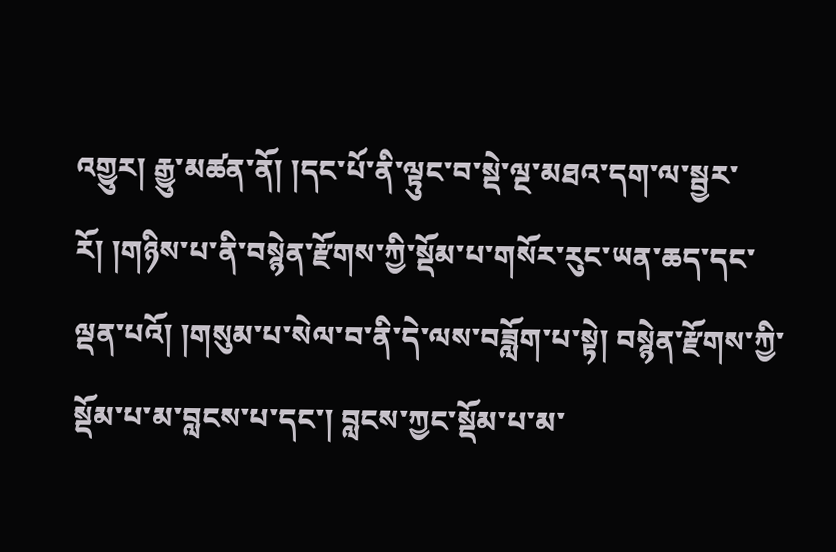འགྱུར། རྒྱུ་མཚན་ནོ། །དང་པོ་ནི་ལྟུང་བ་སྡེ་ལྔ་མཐའ་དག་ལ་སྦྱར་རོ། །གཉིས་པ་ནི་བསྙེན་རྫོགས་ཀྱི་སྡོམ་པ་གསོར་རུང་ཡན་ཆད་དང་ལྡན་པའོ། །གསུམ་པ་སེལ་བ་ནི་དེ་ལས་བཟློག་པ་སྟེ། བསྙེན་རྫོགས་ཀྱི་སྡོམ་པ་མ་བླངས་པ་དང་། བླངས་ཀྱང་སྡོམ་པ་མ་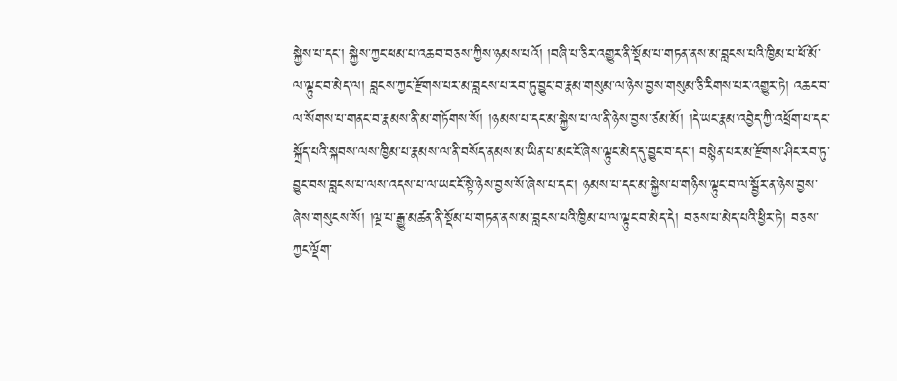སྐྱེས་པ་དང་། སྐྱེས་ཀྱང་ཕམ་པ་འཆབ་བཅས་ཀྱིས་ཉམས་པའོ། །བཞི་པ་ཅིར་འགྱུར་ནི་སྡོམ་པ་གཏན་ནས་མ་བླངས་པའི་ཁྱིམ་པ་ཕོ་མོ་ལ་ལྟུང་བ་མེད་ལ། བླངས་ཀྱང་རྫོགས་པར་མ་བླངས་པ་རབ་ཏུ་བྱུང་བ་རྣམ་གསུམ་ལ་ཉེས་བྱས་གསུམ་ཅི་རིགས་པར་འགྱུར་ཏེ། འཆང་བ་ལ་སོགས་པ་གནང་བ་རྣམས་ནི་མ་གཏོགས་སོ། །ཉམས་པ་དང་མ་སྐྱེས་པ་ལ་ནི་ཉེས་བྱས་ཙམ་མོ། །དེ་ཡང་རྣམ་འབྱེད་ཀྱི་འཕྲོག་པ་དང་སྐྲོད་པའི་སྐབས་ལས་ཁྱིམ་པ་རྣམས་ལ་ནི་བསོད་ནམས་མ་ཡིན་པ་མང་ངོ་ཞེས་ལྟུང་མེད་དུ་བྱུང་བ་དང་། བསྙེན་པར་མ་རྫོགས་ཤིང་རབ་ཏུ་བྱུང་བས་བླངས་པ་ལས་འདས་པ་ལ་ཡང་ངོ་སྟེ་ཉེས་བྱས་སོ་ཞེས་པ་དང་། ཉམས་པ་དང་མ་སྐྱེས་པ་གཉིས་ལྟུང་བ་ལ་སྦྱོར་ན་ཉེས་བྱས་ཞེས་གསུངས་སོ། །ལྔ་པ་རྒྱུ་མཚན་ནི་སྡོམ་པ་གཏན་ནས་མ་བླངས་པའི་ཁྱིམ་པ་ལ་ལྟུང་བ་མེད་དེ། བཅས་པ་མེད་པའི་ཕྱིར་ཏེ། བཅས་ཀྱང་ལྡོག་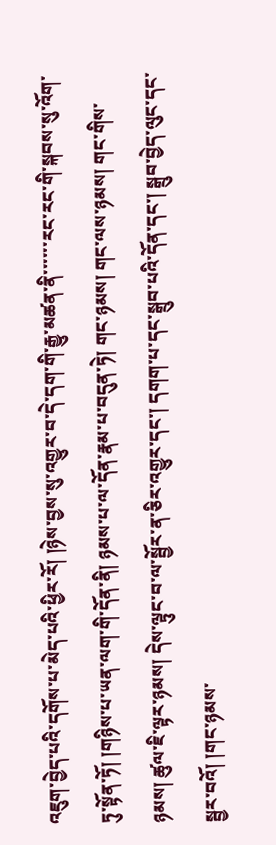འཇུག་བྱེད་པའི་དགོས་པ་མེད་པའི་ཕྱིར་རོ། །ཉེས་བྱས་སུ་འགྱུར་བ་དེ་དག་གི་རྒྱུ་མཚན་ནི་་་་་་རང་རང་གི་སྐབས་སུ་འོག་ཏུ་སྟོན་ཏོ། །གཉིས་པ་ཡན་ལག་གི་དོན་ནི། ཉམས་པ་ལ་དོན་རྣམ་པ་བདུན་ཏེ། གང་ཉམས། གང་ལས་ཉམས། གང་གིས་ཉམས། ཚུལ་ཇི་ལྟར་ཉམས། དེས་ལྟུང་བ་ལ་སྦྱོར་ན་ཅིར་འགྱུར་དང་། དགག་པ་དང་སྒྲུབ་པའི་དོན་དང་། སྒྲུབ་བྱེད་ལུང་དང་སྦྱར་བའོ། །གང་ཉམས་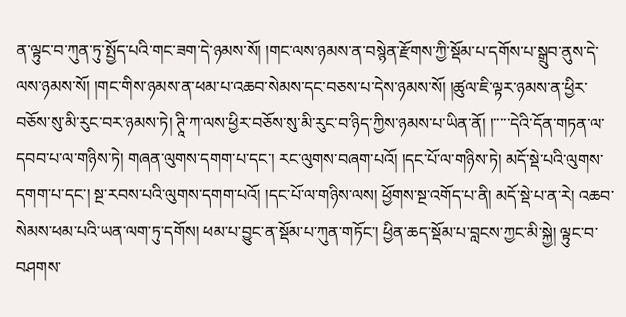ན་ལྟུང་བ་ཀུན་ཏུ་སྤྱོད་པའི་གང་ཟག་དེ་ཉམས་སོ། །གང་ལས་ཉམས་ན་བསྙེན་རྫོགས་ཀྱི་སྡོམ་པ་དགོས་པ་སྒྲུབ་ནུས་དེ་ལས་ཉམས་སོ། །གང་གིས་ཉམས་ན་ཕམ་པ་འཆབ་སེམས་དང་བཅས་པ་དེས་ཉམས་སོ། །ཚུལ་ཇི་ལྟར་ཉམས་ན་ཕྱིར་བཅོས་སུ་མི་རུང་བར་ཉམས་ཏེ། ཊཱི་ཀ་ལས་ཕྱིར་བཅོས་སུ་མི་རུང་བ་ཉིད་ཀྱིས་ཉམས་པ་ཡིན་ནོ། །་་་་་དེའི་དོན་གཏན་ལ་དབབ་པ་ལ་གཉིས་ཏེ། གཞན་ལུགས་དགག་པ་དང་། རང་ལུགས་བཞག་པའོ། །དང་པོ་ལ་གཉིས་ཏེ། མདོ་སྡེ་པའི་ལུགས་དགག་པ་དང་། སྔ་རབས་པའི་ལུགས་དགག་པའོ། །དང་པོ་ལ་གཉིས་ལས། ཕྱོགས་སྔ་འགོད་པ་ནི། མདོ་སྡེ་པ་ན་རེ། འཆབ་སེམས་ཕམ་པའི་ཡན་ལག་ཏུ་དགོས། ཕམ་པ་བྱུང་ན་སྡོམ་པ་ཀུན་གཏོང་། ཕྱིན་ཆད་སྡོམ་པ་བླངས་ཀྱང་མི་སྐྱེ། ལྟུང་བ་བཤགས་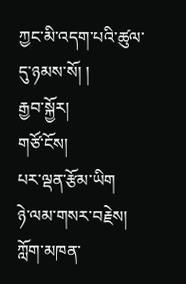ཀྱང་མི་འདག་པའི་ཚུལ་དུ་ཉམས་སོ། །
རྒྱབ་སྐྱོར།
གཙོ་ངོས།
པར་ལྡན་རྩོམ་ཡིག
ཉེ་ལམ་གསར་བརྗེས།
ཀློག་མཁན་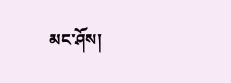མང་ཤོས།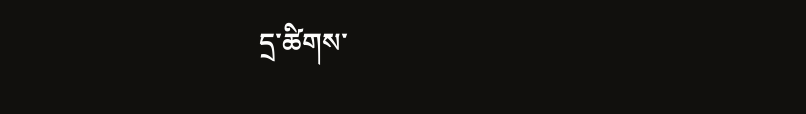དྲ་ཚིགས་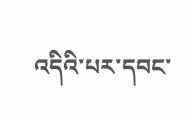འདིའི་པར་དབང་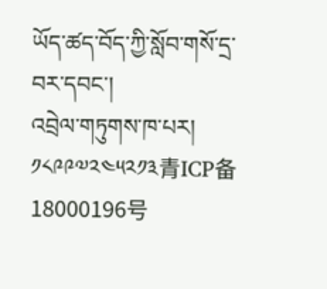ཡོད་ཚད་བོད་ཀྱི་སློབ་གསོ་དྲ་བར་དབང་།
འབྲེལ་གཏུགས་ཁ་པར། ༡༨༩༩༧༢༤༥༢༡༣青ICP备18000196号